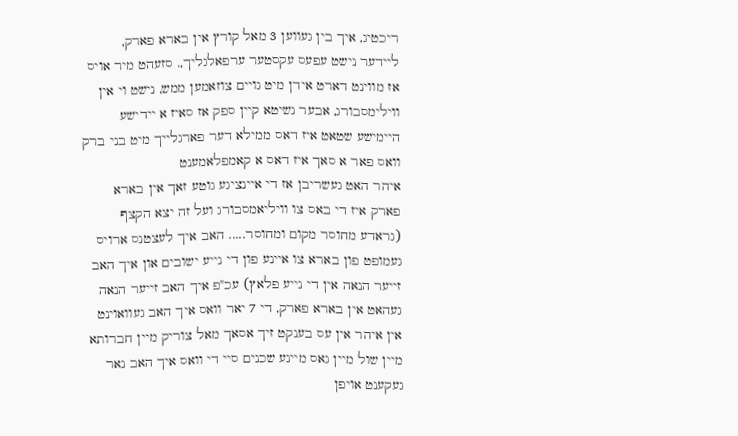ריכטיג, איך בין געווען 3 מאל קורץ אין בארא פארק, ליידער נישט עפעס עקסטער ערפאלגליך,. סזעהט מיר אויס אז מווינט דארט אידן מיט גויים צוזאמען ממש, נישט וי אין ווילימסבורג, אבער נשיטא קיין ספק אז סאיז א יידישע היימישע שטאט איז דאס ממילא דער פארגלייך מיט בני ברק וואס פאר א סאך איז דאס א קאמפלאמענט
איהר האט געשריבן אז די איינציגע גוטע זאך אין בארא פארק איז די באס צו וויליאמסבורג ועל זה יצא הקצף (גראדע מחוסר מקום ומחוסר..... האב איך לעצטנס ארויס געמופט פון בארא צו איינע פון די נייע ישובים און איך האב זייער הנאה אין די נייע פלאץ) עכ"פ איך האב זייער הנאה געהאט אין בארא פארק, די 7 יאר וואס איך האב געוואוינט אין איהר אין עס בענקט זיך אסאך מאל צוריק מיין חברותא מיין שול מיין גאס מיינע שכנים סיי די וואס איך האב נאר געקענט אויפן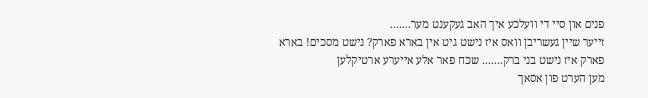פנים און סיי די וועלכע איך האב געקענט מער.......
זייער שיין געשריבן וואס איז נישט גיט אין בארא פארק? נישט מסכים! בארא פארק איז נישט בני ברק....... שכח פאר אלע אייערע ארטיקלען
מען הערט פון אסאך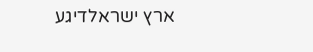ארץ ישראלדיגע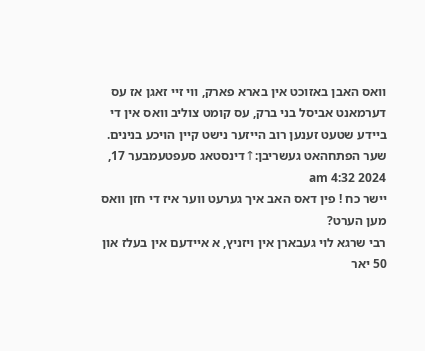וואס האבן באזוכט אין בארא פארק, ווי זיי זאגן אז עס דערמאנט אביסל בני ברק, עס קומט צוליב וואס אין די ביידע שטעט זענען רוב הייזער נישט קיין הויכע בנינים.
שער הפתחהאט געשריבן:↑דינסטאג סעפטעמבער 17, 2024 4:32 am
יישר כח ! פין דאס האב איך גערעט ווער איז די חזן וואס מען הערט?
רבי שרגא לוי געבארן אין ויזניץ, א איידעם אין בעלז און 50 יאר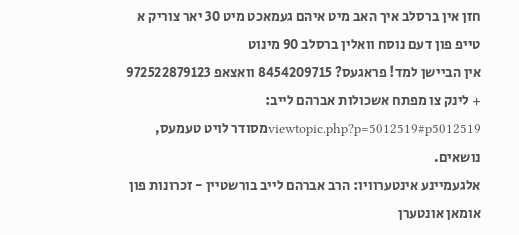חזן אין ברסלב איך האב מיט איהם געמאכט מיט 30 יאר צוריק א טייפ פון דעם נוסח וואלין ברסלב 90 מינוט
אין הביישן למד! פראגעס? 8454209715 וואצאפ 972522879123 + לינק צו מפתח אשכולות אברהם לייב: viewtopic.php?p=5012519#p5012519מסודר לויט טעמעס, נושאים.
אלגעמיינע אינטערוויו: הרב אברהם לייב בורשטיין - זכרונות פון אומאן אונטערן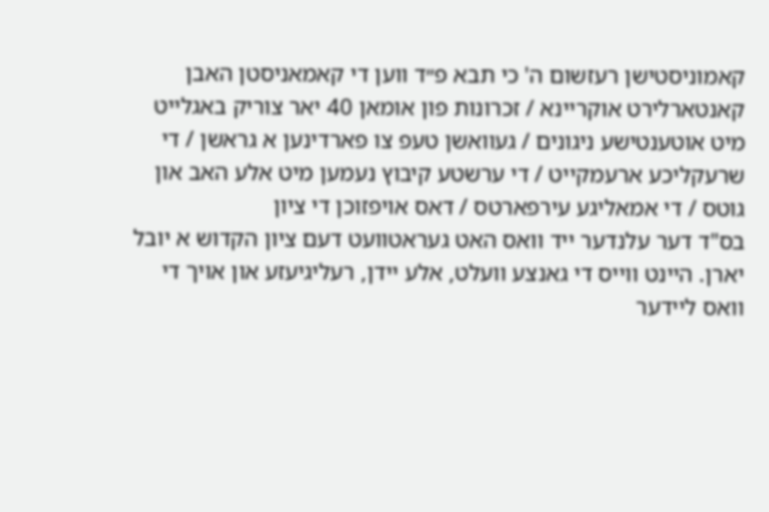קאמוניסטישן רעזשום ה' כי תבא פ״ד ווען די קאמאניסטן האבן קאנטארלירט אוקריינא / זכרונות פון אומאן 40 יאר צוריק באגלייט מיט אוטענטישע ניגונים / געוואשן טעפ צו פארדינען א גראשן / די שרעקליכע ארעמקייט / די ערשטע קיבוץ נעמען מיט אלע האב און גוטס / די אמאליגע עירפארטס / דאס אויפזוכן די ציון
בס"ד דער עלנדער ייד וואס האט געראטוועט דעם ציון הקדוש א יובל יארן. היינט ווייס די גאנצע וועלט, אלע יידן, רעליגיעזע און אויך די וואס ליידער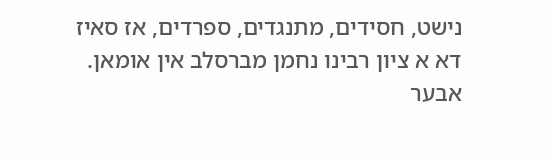נישט, חסידים, מתנגדים, ספרדים, אז סאיז דא א ציון רבינו נחמן מברסלב אין אומאן. אבער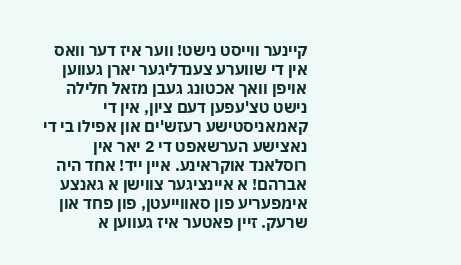קיינער ווייסט נישט! ווער איז דער וואס אין די שווערע צענדליגער יארן געווען אויפן וואך אכטונג געבן מזאל חלילה נישט טצ'עפען דעם ציון, אין די קאמאניסטישע רעזש'ים און אפילו בי די נאצישע הערשאפט די 2 יאר אין רוסלאנד אוקראינע. איין ייד! אחד היה אברהם! א איינציגער צווישן א גאנצע אימפעריע פון סאווייעטן, פון פחד און שרעק. זיין פאטער איז געווען א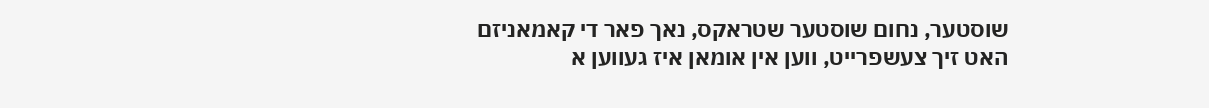שוסטער, נחום שוסטער שטראקס, נאך פאר די קאמאניזם האט זיך צעשפרייט, ווען אין אומאן איז געווען א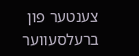צענטער פון ברעלסעווער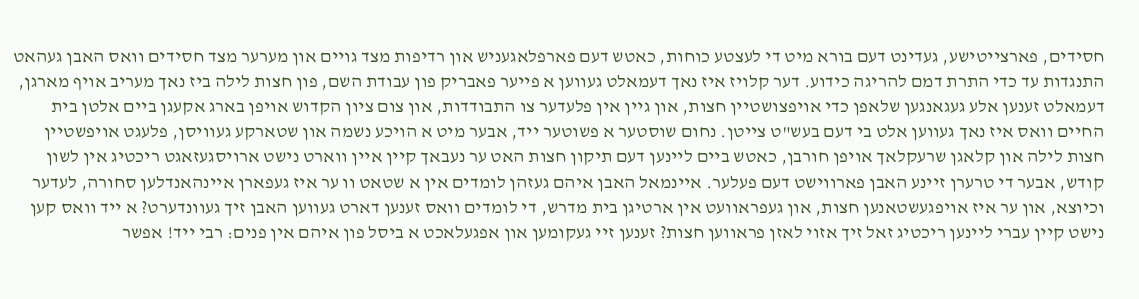חסידים, פארצייטישע, געדינט דעם בורא מיט די לעצטע כוחות, כאטש דעם פארפלאגעניש און רדיפות מצד גויים און מערער מצד חסידים וואס האבן געהאט התנגדות עד כדי התרת דמם להריגה כידוע. דער קלויז איז נאך דעמאלט געווען א פייער פאבריק פון עבודת השם, פון חצות לילה ביז נאך מעריב אויף מארגן, דעמאלט זענען אלע געגאנגען שלאפן כדי אויפצושטיין חצות, און גיין אין פלעדער צו התבודדות, און צום ציון הקדוש אויפן בארג אקעגן ביים אלטן בית החיים וואס איז נאך געווען אלט בי דעם בעש"ט צייטן. נחום שוסטער א פשוטער ייד, אבער מיט א הויכע נשמה און שטארקע געוויסן, פלעגט אויפשטיין חצות לילה און קלאגן שרעקלאך אויפן חורבן, כאטש ביים ליינען דעם תיקון חצות האט ער נעבאך קיין איין ווארט נישט ארויסגעזאגט ריכטיג אין לשון קודש, אבער די טרערן זיינע האבן פארווישט דעם פעלער. איינמאל האבן איהם געזהן לומדים אין א שטאט וו ער איז געפארן איינהאנדלען סחורה, לעדער וכיוצא, און ער איז אויפגעשטאנען חצות, און געפראוועט אין ארטיגן בית מדרש, די לומדים וואס זענען דארט געווען האבן זיך געוונדערט? א ייד וואס קען נישט קיין עברי ליינען ריכטיג זאל זיך אזוי לאזן פראווען חצות? זענען זיי געקומען און אפגעלאכט א ביסל פון איהם אין פנים: רבי ייד! אפשר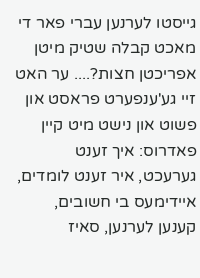גייסטו לערנען עברי פאר די מאכט קבלה שטיק מיטן אפריכטן חצות?.... ער האט זיי גע'ענפערט פראסט און פשוט און נישט מיט קיין פאדרוס: איך זענט גערעכט, איר זענט לומדים, איידימעס בי חשובים, קענען לערנען, סאיז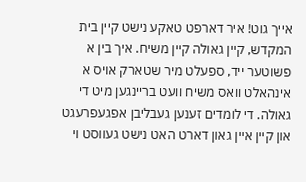אייך גוט! איר דארפט טאקע נישט קיין בית המקדש, קיין גאולה קיין משיח. איך בין א פשוטער ייד, ספעלט מיר שטארק אויס א אינהאלט וואס משיח וועט בריינגען מיט די גאולה. די לומדים זענען געבליבן אפגעפרעגט און קיין איין גאון דארט האט נישט געווסט וי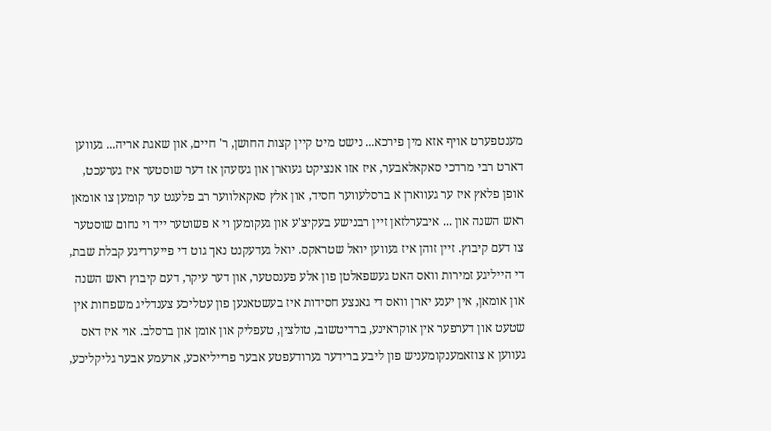מענטפערט אויף אזא מין פירכא... נישט מיט קיין קצות החושן, ר' חיים, און שאגת אריה... געווען דארט רבי מרדכי סאקאלאבער, איז אזו אנציקט געוארן און געזעהן אז דער שוסטער איז גערעכט, אופן פלאץ איז ער געווארן א ברסלעווער חסיד, און אלץ סאקאלווער רב פלעגט ער קומען צו אומאן ראש השנה און ... איבערלזאן זיין רבנישע בעקיצ'ע און געקומען וי א פשוטער ייד וי נחום שוסטער צו דעם קיבוץ. זיין זוהן איז געווען יואל שטראקס. יואל געדעקנט נאך גוט די פייערדיגע קבלת שבת, די הייליגע זמירות וואס האט געשפאלטן פון אלע פענסטער, און דער עיקר, דעם קיבוץ ראש השנה און אומאן, אין יענע יארן וואס די גאנצע חסידות איז בעשטאנען פון עטליכע צענדליג משפחות אין שטעט און דערפער אין אוקראינע, ברדיטשוב, טולצין, טעפליק און אומן און ברסלב. אוי איז דאס געווען א צוזאמענקומעניש פון ליבע ברידער גערודעפטע אבער פרייליאכע, ארעמע אבער גליקליכע,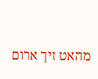מהאט זיך ארום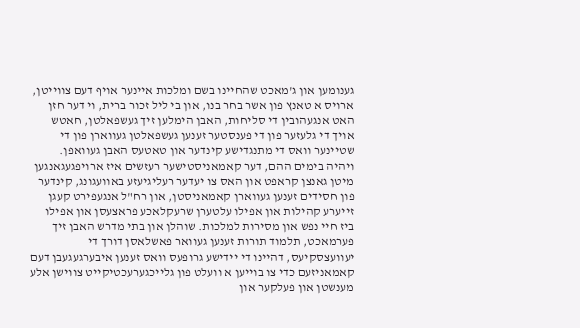גענומען און ג'מאכט שהחיינו בשם ומלכות איינער אויף דעם צווייטן, ארויס א טאנץ פון אשר בחר בנו, און בי ליל זכור ברית, וי דער חזן האט אנגעהובין די סליחות, האבן הימלען זיך געשפאלטן, חאטש אויך די גלעזער פון די פענסטער זענען געשפאלטן געווארן פון די שטיינער וואס די מתנגדישע קינדער און טאטעס האבן געוואפן. ויהיה בימים ההם, דער קאמאניסטישער רעזשים איז ארויפגעגאנגען מיטן גאנצן קראפט און האס צו יעדער רעליגיעזע באוועגונג, קינדער פון חסידים זענען געווארן קאמאניסטן, און רח"ל אנגעפירט קעגן זייערע קהילות און אפילו עלטערן שרעקלאכע פראצעסן און אפילו ביז חיי נפש און מסירות למלכות. שוהלן און בתי מדרש האבן זיך פערמאכט, תלמוד תורות זענען געוואר פאשלאסן דורך די יעוועצסקיעס, דהיינו די יידישע גרופעס וואס זענען איבערגעגעבן דעם קאמאניזעם כדי צו בוייען א וועלט פון גלייכגערעכטיקייט צווישן אלע מענשטן און פעלקער און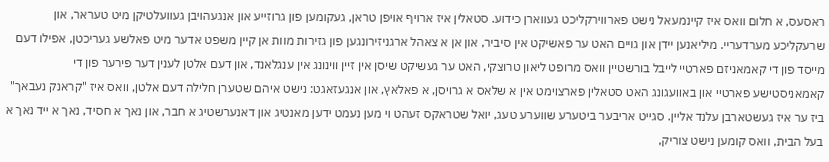ראסעס, א חלום וואס איז קיינמעאל נישט פארווירקליכט געווארן כידוע. סטאלין איז ארויף אויפן טראן, געקומען פון גרוזייע און אנגעהויבן געוועלטיקן מיט טעראר, און שרעקליכע מערדעריי. מיליאנען יידן און גויים האט ער פאשיקט אין סיביר, און אן א צאהל ארגניזירונגען פון גזירות מוות אן קיין משפט אדער מיט פאלשע געריכטן, אפילו דעם מייסד פון די קאמאניזם פארטיי לייבל בורשטיין וואס מרופט ליאון טרוצקי, האט ער געשיקט שיסן אין זיין ווינונג אין ענגלאנד, און דעם אלטן לענין דער פירער פון די קאמאניסטישע פארטיי און באוועגונג האט סטאלין פארצוימט אין א שלאס א גרויסן, א פאלאץ, און אנגעזאגט: נישט איהם שטערן חלילה דעם אלטן, וואס איז "קראנק נעבאך" ביז ער איז געשטארבן עלנד אליין. סגייט אריבער ביטערע שווערע טעג, יואל שטראקס זעהט וי מען נעמט ידען מאנטיג און דאנערשטיג א חבר, און נאך א חסיד, נאך א ייד נאך א בעל הבית, וואס קומען נישט צוריק,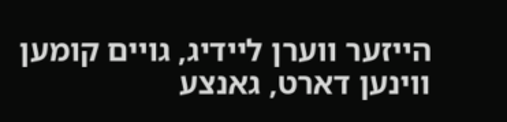הייזער ווערן ליידיג, גויים קומען ווינען דארט, גאנצע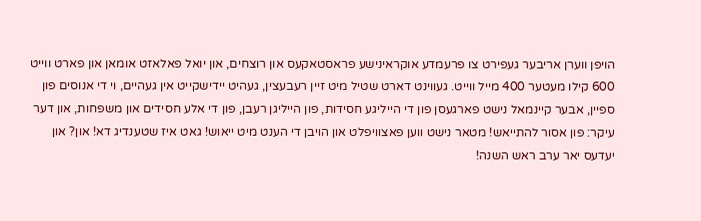הויפן ווערן אריבער געפירט צו פרעמדע אוקראינישע פראסטאקעס און רוצחים, און יואל פאלאזט אומאן און פארט ווייט 600 קילו מעטער 400 מייל ווייט. געווינט דארט שטיל מיט זיין רעבעצין, געהיט יידישקייט אין געהיים, וי די אנוסים פון ספיין, אבער קיינמאל נישט פארגעסן פון די הייליגע חסידות, פון הייליגן רעבן, פון די אלע חסידים און משפחות, און דער עיקר: פון אסור להתייאש! מטאר נישט ווען פאצוויפלט און הויבן די הענט מיט ייאוש! גאט איז שטענדיג דא! און? און יעדעס יאר ערב ראש השנה!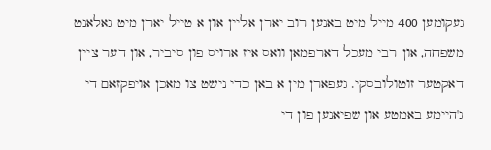געקומען 400 מייל מיט באנען רוב יארן אליין און א טייל יארן מיט גאלאנט משפחה, און רבי מעכל דארפמאן וואס איז ארויס פון סיביר, און דער ציין דאקטער זוטולובסקי. געפארן מין א באן כדי נישט צו מאכן אויפקזאם די ג'היימע באמטע און שפיאנען פון די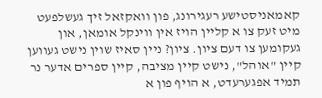קאמאניסטישע רעגירונג, פון וואקזאל זיך געשלפעט מיט זעק צו א קליין הויז אין ווינקל אומאן, און געקומען צו דעם ציון. ציון? ניין סאיז שוין נישט געווען קיין "אוהל", נישט קיין מציבה, קיין ספרים אדער נר תמיד אפגערעדט, א הויף פון א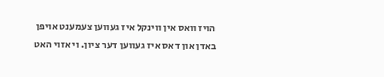הויז וואס אין ווינקל איז געווען צעמענט אויפן באדן און דאס איז געווען דער ציון. וי אזוי האט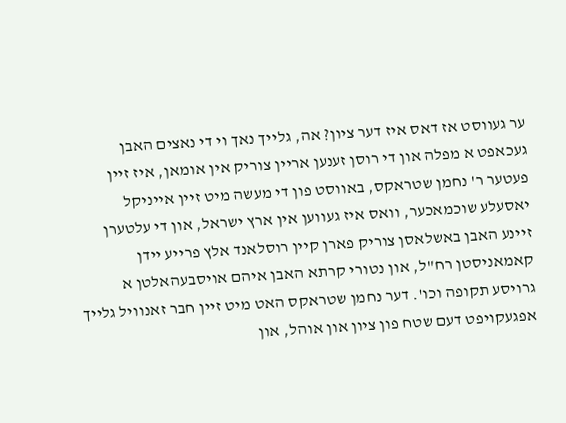ער געווסט אז דאס איז דער ציון? אה, גלייך נאך וי די נאצים האבן געכאפט א מפלה און די רוסן זענען אריין צוריק אין אומאן, איז זיין פעטער ר' נחמן שטראקס, באווסט פון די מעשה מיט זיין אייניקל יאסעלע שוכמאכער, וואס איז געווען אין ארץ ישראל, און די עלטערן זיינע האבן באשלאסן צוריק פארן קיין רוסלאנד אלץ פרייע יידן קאמאניסטן רח"ל, און נטורי קרתא האבן איהם אויסבעהאלטן א גרויסע תקופה וכו'. דער נחמן שטראקס האט מיט זיין חבר זאנוויל גלייך אפגעקויפט דעם שטח פון ציון און אוהל, און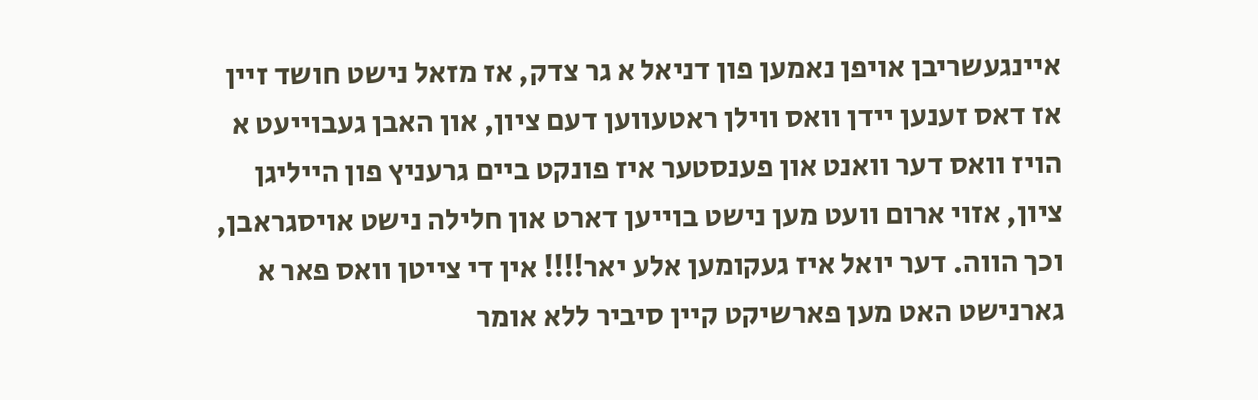איינגעשריבן אויפן נאמען פון דניאל א גר צדק, אז מזאל נישט חושד זיין אז דאס זענען יידן וואס ווילן ראטעווען דעם ציון, און האבן געבוייעט א הויז וואס דער וואנט און פענסטער איז פונקט ביים גרעניץ פון הייליגן ציון, אזוי ארום וועט מען נישט בוייען דארט און חלילה נישט אויסגראבן, וכך הווה. דער יואל איז געקומען אלע יאר!!!! אין די צייטן וואס פאר א גארנישט האט מען פארשיקט קיין סיביר ללא אומר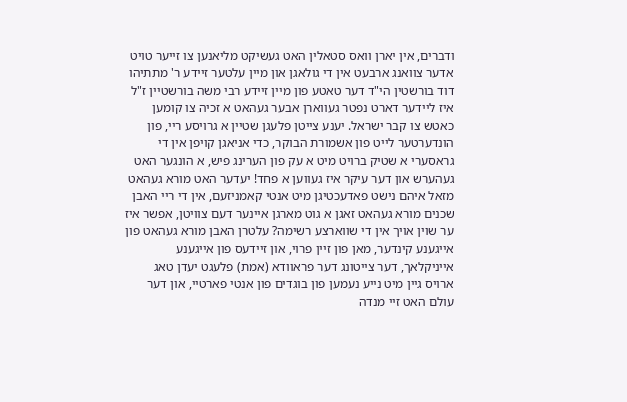ודברים, אין יארן וואס סטאלין האט געשיקט מליאנען צו זייער טויט אדער צוואנג ארבעט אין די גולאגן און מיין עלטער זיידע ר' מתתיהו דוד בורשטין הי"ד דער טאטע פון מיין זיידע רבי משה בורשטיין ז"ל איז ליידער דארט נפטר געווארן אבער געהאט א זכיה צו קומען כאטש צו קבר ישראל. יענע צייטן פלעגן שטיין א גרויסע ריי, פון הונדערטער לייט פון אשמורת הבוקר, כדי אניאגן קויפן אין די גראסערי א שטיק ברויט מיט א עק פון הערינג פיש, א הונגער האט געהערש און דער עיקר איז געווען א פחד! יעדער האט מורא געהאט מזאל איהם נישט פאדעכטיגן מיט אנטי קאמניזעם, אין די ריי האבן שכנים מורא געהאט זאגן א גוט מארגן איינער דעם צוויטן, אפשר איז ער שוין אויך אין די שווארצע רשימה? עלטרן האבן מורא געהאט פון אייגענע קינדער, מאן פון זיין פרוי, און זיידעס פון אייגענע אייניקלאך, דער צייטונג דער פראוודא (אמת) פלעגט יעדן טאג ארויס גיין מיט נייע נעמען פון בוגדים פון אנטי פארטיי, און דער עולם האט זיי מנדה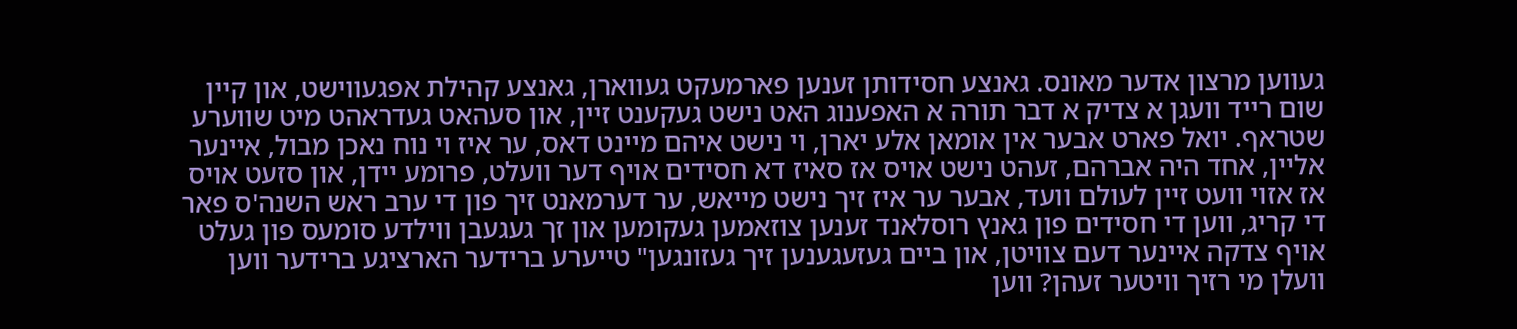געווען מרצון אדער מאונס. גאנצע חסידותן זענען פארמעקט געווארן, גאנצע קהילת אפגעווישט, און קיין שום רייד וועגן א צדיק א דבר תורה א האפענוג האט נישט געקענט זיין, און סעהאט געדראהט מיט שווערע שטראף. יואל פארט אבער אין אומאן אלע יארן, וי נישט איהם מיינט דאס, ער איז וי נוח נאכן מבול, איינער אליין, אחד היה אברהם, זעהט נישט אויס אז סאיז דא חסידים אויף דער וועלט, פרומע יידן, און סזעט אויס אז אזוי וועט זיין לעולם וועד, אבער ער איז זיך נישט מייאש, ער דערמאנט זיך פון די ערב ראש השנה'ס פאר די קריג, ווען די חסידים פון גאנץ רוסלאנד זענען צוזאמען געקומען און זך געגעבן ווילדע סומעס פון געלט אויף צדקה איינער דעם צוויטן, און ביים געזעגענען זיך געזונגען" טייערע ברידער הארציגע ברידער ווען וועלן מי רזיך וויטער זעהן? ווען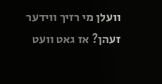וועלן מי רזיך ווידער זעהן? אז גאט וועט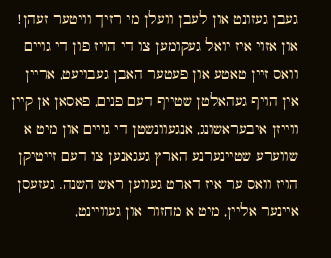געבן געזונט און לעבן וועלן מי רזיך וויטער זעהן! און אזוי איז יואל געקומען צו די הויז פון די גויים וואס זיין טאטע און פעטער האבן געבויעט, אריין אין הויף געהאלטן שטייף דעם פנים, פאסאן אן קיין ווייזן איבעראשונג, אנגעוונשטן די גויים און מיט א שווערע שטיינערנע הארץ געגאנען צו דעם זייטיקן הויז וואס ער איז דארט געווען ראש השנה. געזעסן איינער אליין, מיט א מחזור און געוויינט,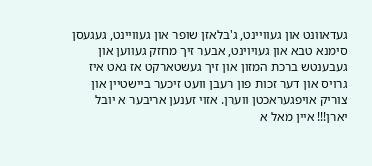געדאוונט און געוויינט, ג'בלאזן שופר און געוויינט, געגעסן סימנא טבא און געויוינט, אבער זיך מחזק געווען און געבענטש ברכת המזון און זיך געשטארקט אז גאט איז גרויס און דער זכות פון רעבן וועט זיכער ביישטיין און צוריק אויפגעראכטן ווערן. אזוי זענען אריבער א יובל יארן!!! איין מאל א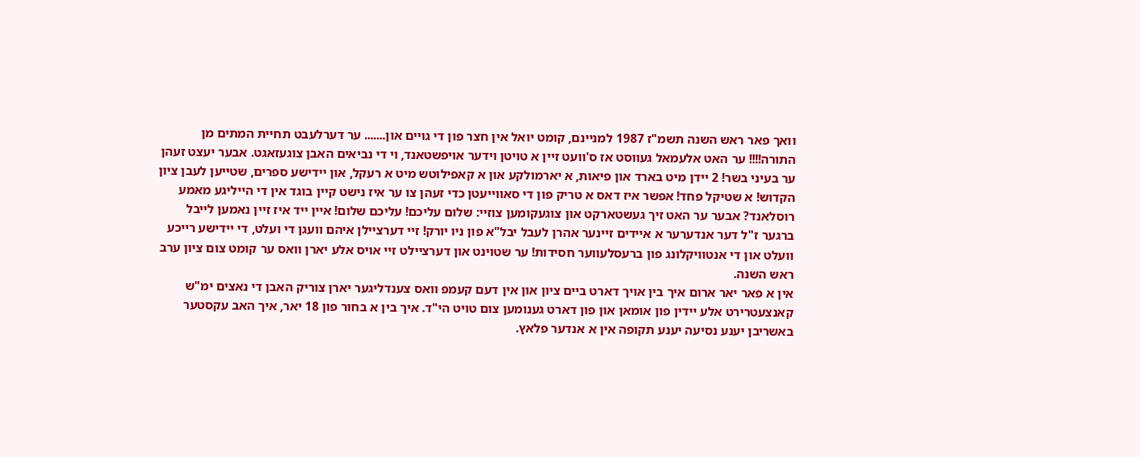וואך פאר ראש השנה תשמ"ז 1987 למניינם, קומט יואל אין חצר פון די גויים און....... ער דערלעבט תחיית המתים מן התורה!!!! ער האט אלעמאל געווסט אז ס'וועט זיין א טויטן וידער אויפשטאנד, וי די נביאים האבן צוגעזאגט. אבער יעצט זעהן ער בעיני בשר! 2 יידן מיט בארד און פיאות, א יארמולקע און א קאפילוטש מיט א רעקל, און יידישע ספרים, שטייען לעבן ציון הקדוש! א שטיקל פחד! אפשר איז דאס א טריק פון די סאווייעטן כדי זעהן צו ער איז נישט קיין בוגד אין די הייליגע מאמע רוסלאנד? אבער ער האט זיך געשטארקט און צוגעקומען צוזיי: שלום עליכם! עליכם שלום! איין ייד איז זיין נאמען לייבל ברגער ז"ל דער אנדערער א איידים זיינער אהרן לעבל יבל"א פון ניו יורק! זיי דערציילן איהם וועגן די ועלט, די יידישע רייכע וועלט און די אנטוויקלונג פון ברעסלעווער חסידות! ער שטוינט און דערציילט זיי אויס אלע יארן וואס ער קומט צום ציון ערב ראש השנה.
אין א פאר יאר ארום איך בין אויך דארט ביים ציון און אין דעם קעמפ וואס צענדליגער יארן צוריק האבן די נאצים ימ"ש קאנצעטרירט אלע יידין פון אומאן און פון דארט גענומען צום טויט הי"ד. איך בין א בחור פון 18 יאר, איך האב עקסטער באשריבן יענע נסיעה יענע תקופה אין א אנדער פלאץ.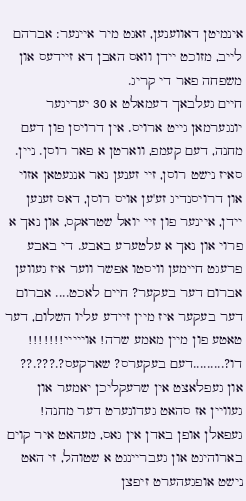אינמיטן דאווענען, זאגט מיר איינער: אברהם לייב, מזוכט יידן וואס האבן דא זיידעס און משפחה פאר די קריג.
חיים געלבאך דעמאלט א 30 יעריגער יונגערמאן גייט ארויס. אין דרויסן פון דעם מחנה, דעם קעמפ, ווארטן א פאר רוסן. ניין. סאיז נישט רוסן, זיי זענען נאר אנגעטאן אזוי און דרויסנדיג זע'ען אויס רוסן, דאס זענען יידן, איינער פון זיי יואל שטראקס, און נאך א פרוי און נאך א עלטערע באבע. די באבע פרעגט חיימען וויסטו אפשר ווער איז געווען אברום דער בעקער? חיים לאכט.... אברום דער בעקער איז מיין זיידע עליו השלום, דער טאטע פון מיין מאמע שרה! אוייייי!!!!!!! דו?.........דעם בעקערס? שארקעס?.???.?? און געפלאצט אין שרעקליכן יאמער און געוויין אז סהאט געדונערט דער מחנה! געפאלן אופן באדן אין גאס, מעהאט איר קוים בארוהיגט און געבריינגט א שטוהל, זי האט נישט אופגעהערט זיפצן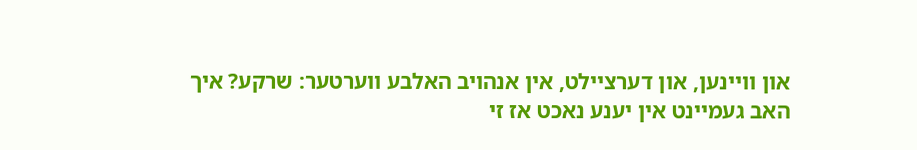און וויינען, און דערציילט, אין אנהויב האלבע ווערטער: שרקע? איך האב געמיינט אין יענע נאכט אז זי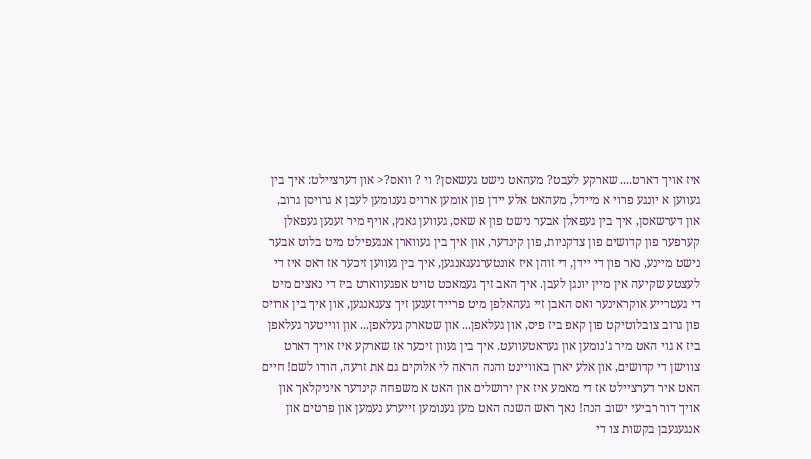איז אויך דארט.... שארקע לעבט? מעהאט נישט געשאסן? וי ? וואס?< און דערציילט: איך בין געווען א יונגע פרוי א מיידל, מעהאט אלע יידן פון אומען ארויס גענומען לעבן א גרויסן גרוב, און דערשאסן, איך בין געפאלן אבער נישט פון א שאס, געווען גאנץ, אויף מיר זענען געפאלן קערפער פון קדושים פון צדקניות, פון קינדער, און איך בין געווארן אנגעפילט מיט בלוט אבער נישט מיינע, נאר פון די יידן, די זוהן איז אונטערגעגאנגען, איך בין געווען זיכער אז דאס איז די לעצטע שקיעה אין מיין יונגן לעבן. איך האב זיך געמאכט טויט אפגעווארט ביז די נאצים מיט די געטרייע אוקראינער ואס האבן זיי געהאלפן מיט פרייד זענען זיך צעגאנגען, און איך בין ארויס פון גרוב צובלוטיקט פון קאפ ביז פיס, און געלאפן... און שטארק געלאפן... און ווייטער געלאפן ביז א גוי האט מיר ג'נומען און געראטעוועט. איך בין געוון זיכער אז שארקע איז אויך דארט צווישן די קדושים, און אלע יארן באוויינט והנה הראה לי אלוקים גם את זרעה, הודו לשם! חיים האט איר דערציילט אז די מאמע איז אין ירושלים און האט א משפחה קינדער איניקלאך און אויך דור רביעי ישוב הנה! נאך ראש השנה האט מען גענומען זייערע נעמען און פרטים און אנגעגעבן בקשות צו די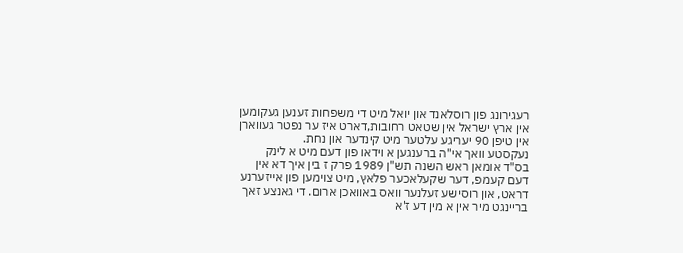רעגירונג פון רוסלאנד און יואל מיט די משפחות זענען געקומען אין ארץ ישראל אין שטאט רחובות,דארט איז ער נפטר געווארן אין טיפן 90 יעריגע עלטער מיט קינדער און נחת.
נעקסטע וואך אי"ה ברענגען א וידאו פון דעם מיט א לינק
בס"ד אומאן ראש השנה תש"ן 1989 פרק ז בין איך דא אין דעם קעמפ, דער שקעלאכער פלאץ, מיט צוימען פון אייזערנע דראט, און רוסישע זעלנער וואס באוואכן ארום. די גאנצע זאך בריינגט מיר אין א מין דע ז'א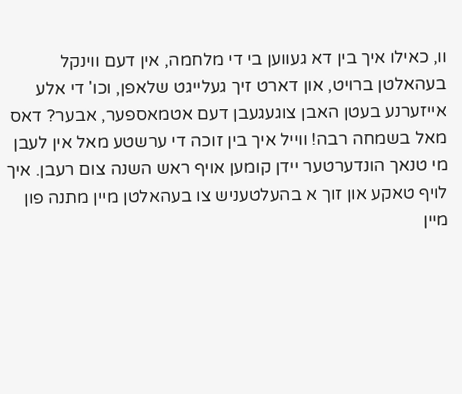וו, כאילו איך בין דא געווען בי די מלחמה, אין דעם ווינקל בעהאלטן ברויט, און דארט זיך געלייגט שלאפן, וכו' די אלע אייזערנע בעטן האבן צוגעגעבן דעם אטמאספער, אבער? דאס מאל בשמחה רבה! ווייל איך בין זוכה די ערשטע מאל אין לעבן מי טנאך הונדערטער יידן קומען אויף ראש השנה צום רעבן. איך לויף טאקע און זוך א בהעלטעניש צו בעהאלטן מיין מתנה פון מיין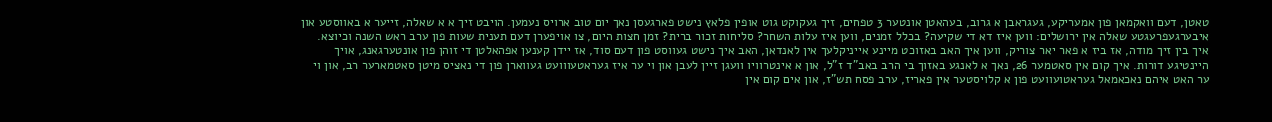טאטן, דעם וואקמאן פון אמעריקע, געגראבן א גרוב, בעהאטן אונטער 3 טפחים, זיך געקוקט גוט אופין פלאץ נישט פארגעסן נאך יום טוב ארויס נעמען. הויבט זיך א א שאלה, זייער א באווסטע און איבערגעפרעגטע שאלה אין ירושלים: ווען איז דא די שקיעה? בכלל זמנים, ווען איז עלות השחר? סליחות זכור ברית? זמן חצות היום, צו אויפערן דעם תענית שעות פון ערב ראש השנה וכיוצא. איך בין זיך מודה, אז ביז א פאר יאר צוריק, ווען איך האב באזוכט מיינע אייניקלעך אין לאנדאן, האב איך נישט געווסט פון דעם סוד, אז יידן קענען אפהאלטן די זוהן פון אונטערגאנג, אויך היינטיגע דורות. איך קום אין סאטמער 26, נאך א לאנגע באזוך בי הרב באב"ד ז"ל, און א אינטרוויו וועגן זיין לעבן און וי ער איז געראטעווועט געווארן פון די נאציס מיטן סאטמארער רב, און וי ער האט איהם נאכאמאל געראטועוועט פון א קלויסטער אין פאריז, ערב פסח תש"ז, און אים קום אין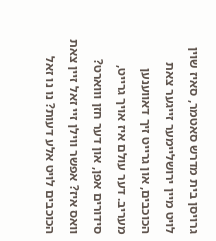גרויסן בית מדרש סאטמר, סאיז שוין לויט מיין ירושליימער זייגער צאת הכוכבים, און גרייט זיך דאווענען מעריב. דער עולם איז אויך גרייט, סידורים אפן, און דער חזן וווארט? וואס איז? אפשר ווילן זיי זאל זיין צאת הכוכבים לויט אלע דעות? נו נו זאל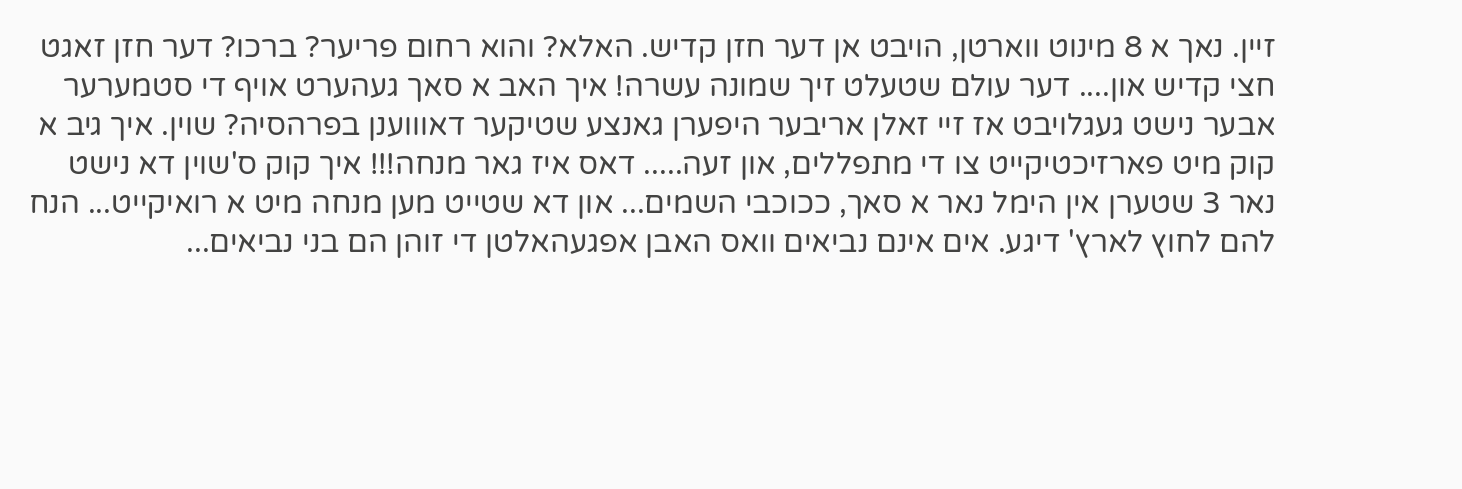זיין. נאך א 8 מינוט ווארטן, הויבט אן דער חזן קדיש. האלא? והוא רחום פריער? ברכו? דער חזן זאגט חצי קדיש און.... דער עולם שטעלט זיך שמונה עשרה! איך האב א סאך געהערט אויף די סטמערער אבער נישט געגלויבט אז זיי זאלן אריבער היפערן גאנצע שטיקער דאוווענן בפרהסיה? שוין. איך גיב א קוק מיט פארזיכטיקייט צו די מתפללים, און זעה..... דאס איז גאר מנחה!!! איך קוק ס'שוין דא נישט נאר 3 שטערן אין הימל נאר א סאך, ככוכבי השמים... און דא שטייט מען מנחה מיט א רואיקייט... הנח להם לחוץ לארץ' דיגע. אים אינם נביאים וואס האבן אפגעהאלטן די זוהן הם בני נביאים...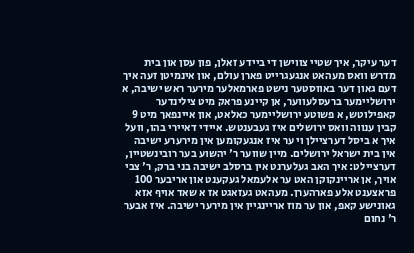דער עיקר, איך שטיי צווישן די ביידע זאלן, פון עסן און בית מדרש וואס מעהאט אנגעגרייט פארן עולם, און אינמיטן זעה איך דעם גאון דער באווסטער נישט פארמאלער מירער ראש ישיבה, א ירושליימער ברעסלעווער, אן קיינע פראק מיט צילינדער קאפילוטש, א פשוטע ירושליימער כאלאט, און איינפאך מיט 9 קבין ענווה וואס ירושלים איז געבענטש. איידי דאיירי בהו, וועל איך א ביסל דערציילן וי ער איז אנגעקומען אין מירערע ישיבה אין בית ישראל ירושלים. מיין שווער ר' יהשוע בער רובינשטיין, דערציילט: איך האב געלערנט אין ברסלב ישיבה בני ברק, ר' צבי אויך, אן אריינקוקן האט ער אלעמאל געקענט און אריבער 100 פראצענט אלע פארהערן. מעהאט געזאגט אז א שאד אויף אזא גאונישע קאפ, און ער מוז אריינגיין אין מירער ישיבה. איז אבער ר' נחום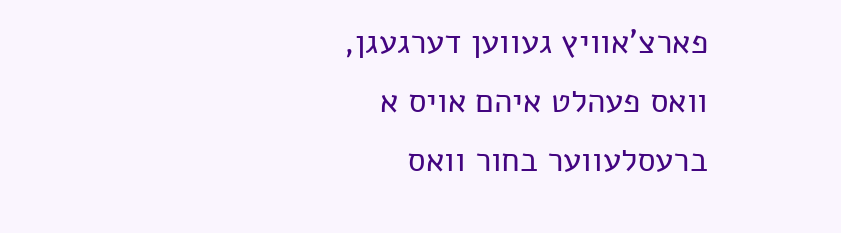פארצ'אוויץ געווען דערגעגן, וואס פעהלט איהם אויס א ברעסלעווער בחור וואס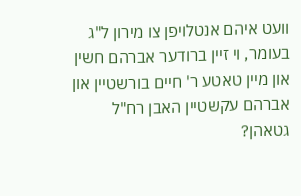וועט איהם אנטלויפן צו מירון ל"ג בעומר, וי זיין ברודער אברהם חשין און מיין טאטע ר' חיים בורשטיין און אברהם עקשטיין האבן רח"ל גטאהן?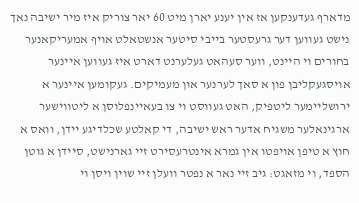מדארף געדענקען אז אין יענע יארן מיט 60 יאר צוריק איז מיר ישיבה נאך נישט געווען דער גרעסטער בייבי סיטער אנשטאלט אויף אמעריקאנער בחורים וי היינט, ווער סעהאט געלערנט דארט איז געווען איינער אויסגעקליבן פון א סאך לערנער און מעמיקים. געקומען איינער א ירושליימער ליטפיק, האט געווסט וי צו בעאיינפלוסן א ליטווישער ארגינאלער משגיח אדער ראש ישיבה, די קאלטע שכלדיגע יידן, וואס א חוץ א טיפן אויפטו אין גמרא אינטרעסירט זיי גארנישט, סיידן א גוטן הספד, וי מזאגט: גיב זיי נאר א נפטר וועלן זיי שוין ויסן וי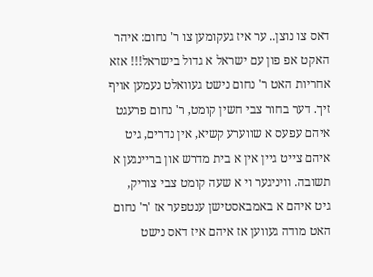דאס צו נוצן.. ער איז געקומען צו ר' נחום: איהר האקט אפ פון עם ישראל א גדול בישראל!!! אזא אחריות האט ר' נחום נישט געוואלט נעמען אויף זיך. דער בחור צבי חשין קומט, ר' נחום פרעגט איהם עפעס א שווערע קשיא, אין נדרים, גיט איהם צייט גיין אין א בית מדרש און בריינגען א תשובה. וויניגער וי א שעה קומט צבי צוריק, גיט איהם א באמבאסטישן ענטפער אז 'ר' נחום האט מודה געווען אז איהם איז דאס נישט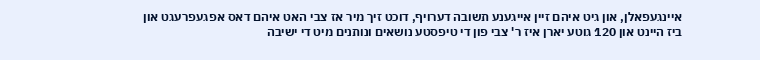איינגעפאלן, און גיט איהם זיין אייגענע תשובה דערויף, דוכט זיך מיר אז צבי האט איהם דאס אפגעפרעגט און ביז היינט און 120 גוטע יארן איז ר' צבי פון די טיפסטע נושאים ונותנים מיט די ישיבה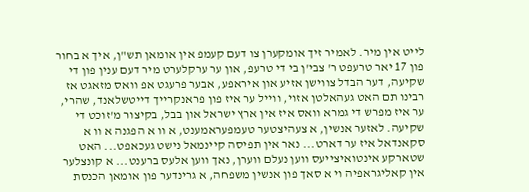לייט אין מיר. לאמיר זיך אומקערן צו דעם קעמפ אין אומאן תש"ן, איך א בחור פון 17 יאר טרעפט ר' צבי'ן בי די טרעפ, און ער ערקלערט מיר דעם ענין פון די שקיעה, דער הבדל צווישן אזיע און איראפע, אבער פרעגט אפ וואס מזאגט אז רבינו תם האט געהאלטן אזוי, ווייל ער איז פון פראנקרייך דייטשלאנד, שהרי, ער איז מפרש די גמרא וואס איז אין ארץ ישראל און בבל, בקיצור מ'זוכט די שקיעה. לאזער אנשין, א צעהיצטער טעמפעראמענט, א וו א הפגנה א וו א סקאנדאל איז ער דארט... נאר אין תפיסה קיינמאל נישט געכאפט... האט שטארקע אינטואיצייעס ווען נעלם ווערן, נאך ווען אלעס ברענט... א קונצלער אין קאליגראפיה וי א סאך פון אנשין משפחה, א גרינדער פון אומאן הכנסת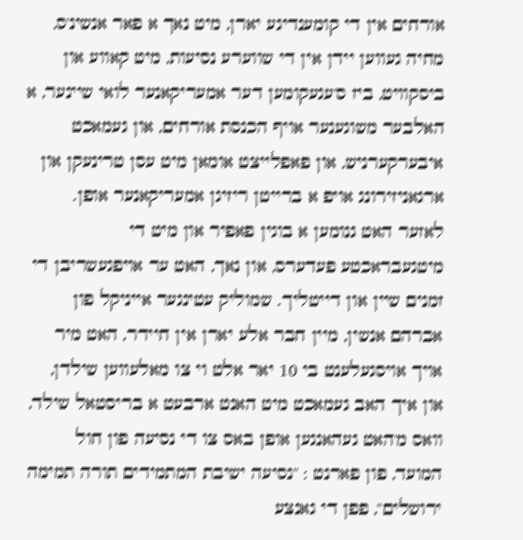אורחים אין די קומענדיגע יארן, מיט נאך א פאר אנשינ'ס, מחיה געווען יידן אין די שווערע נסיעות, מיט קאווע און ביסקוויט, ביז ס'עגעקומען דער אמעריקאנער לואי שיינער, א האלבער משוגענער אויף הכנסת אורחים, און געמאכט איבערקערניש, און פאפלייצט אומאן מיט עסן טרינעקן און ארגאניזירונג אויפ א ברייטן ריזיגן אמעריקאנער אופן. לאזער האט גנומען א בוגין פאפיר און מיט די מיטגעבראכטע פעדערס, און נאך, האט ער אויפגעשריבן די זמנים שיין און דייטליך. שמוליק עטינגער אייניקל פון אברהם אנשין, מיין חבר אלע יארן אין חיידר, האט מיר אויך אויסגעלענט בי 10 יאר אלט וי צו מאלעווען שילדן, און איך האב געמאכט מיט האנט ארבעט א בריסטאל שילד, וואס מ'האט געהאנגען אופן באס צו די נסיעה פון חול המועד, פון פארנט : "נסיעה ישיבת המתמידים תורה תמימה ירושלים", פפן די גאנצע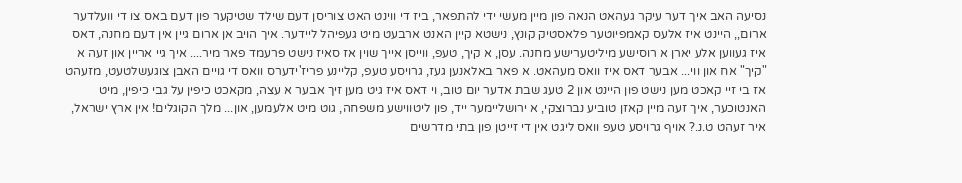נסיעה האב איך דער עיקר געהאט הנאה פון מיין מעשי ידי להתפאר, ביז די ווינט האט צוריסן דעם שילד שטיקער פון דעם באס צו די וועלדער ארום,, היינט איז אלעס קאמפיוטער פלאסטיק קונץ, נישטא קיין האנט ארבעט מיט געפיהל ליידער. איך הויב אן ארום גיין אין דעם מחנה, דאס איז געווען אלע יארן א רוסישע מיליטערישע מחנה. עסן, א קיך, טעפ, ווייסן אייך שוין אז סאיז נישט פרעמד פאר מיר.... איך גיי אריין און זעה א "קיך" אח און ווי... אבער דאס איז וואס מעהאט. א פאר באלאנען געז, גרויסע טעפ, קליינע פריז'ידערס וואס די גויים האבן צוגעשלטעט, מזעהט אז בי זיי קאכט מען נישט פון היינט און 2 טעג שבת אדער יום טוב, וי דאס איז גיט מען זיך אבער א עצה, מקאכט כיפין על גבי כיפין, מיט האנטוכער, איך זעה מיין קאזן טוביע נברוצקי, א ירושליימער ייד, פון ליטווישע משפחה, גוט מיט אלעמען, און... מלך הקוגלים! אין ארץ ישראל, איר זעהט ט.נ.? אויף גרויסע טעפ וואס ליגט אין די זייטן פון בתי מדרשים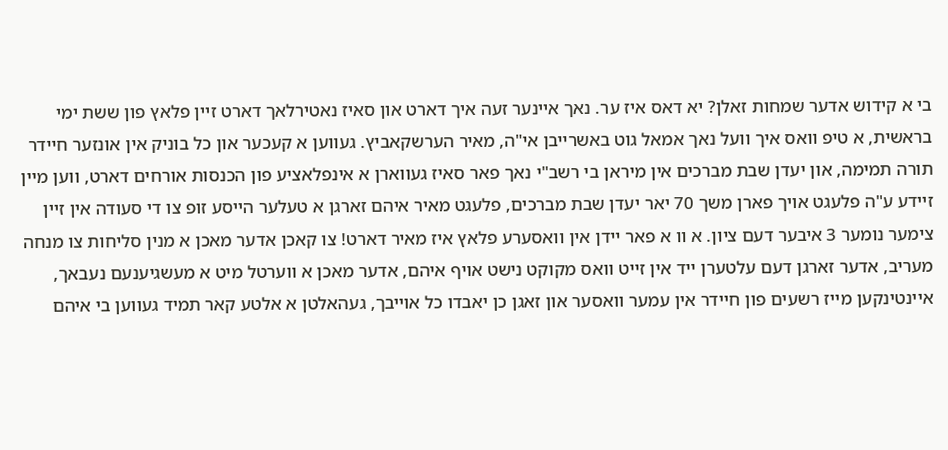בי א קידוש אדער שמחות זאלן? יא דאס איז ער. נאך איינער זעה איך דארט און סאיז נאטירלאך דארט זיין פלאץ פון ששת ימי בראשית, א טיפ וואס איך וועל נאך אמאל גוט באשרייבן אי"ה, מאיר הערשקאביץ. געווען א קעכער און כל בוניק אין אונזער חיידר תורה תמימה, און יעדן שבת מברכים אין מיראן בי רשב"י נאך פאר סאיז געווארן א אינפלאציע פון הכנסות אורחים דארט, ווען מיין זיידע ע"ה פלעגט אויך פארן משך 70 יאר יעדן שבת מברכים, פלעגט מאיר איהם זארגן א טעלער הייסע זופ צו די סעודה אין זיין צימער נומער 3 איבער דעם ציון. א וו א פאר יידן אין וואסערע פלאץ איז מאיר דארט! צו קאכן אדער מאכן א מנין סליחות צו מנחה מעריב, אדער זארגן דעם עלטערן ייד אין זייט וואס מקוקט נישט אויף איהם, אדער מאכן א ווערטל מיט א מעשגיענעם נעבאך, איינטינקען מייז רשעים פון חיידר אין עמער וואסער און זאגן כן יאבדו כל אוייבך, געהאלטן א אלטע קאר תמיד געווען בי איהם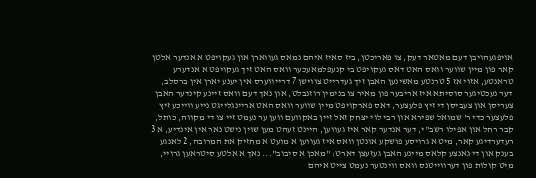אויפגעהויבן דעם מאטאר דעק, צו פאריכטן, ביז סאיז איהם נמאס געווארן און געקויפט א אנדער אלטן קאר פון מיין שווער וואס האט דאס געקויפט בי קנעפלמאעכער וואס האט זיך געקויפט א אנדערע טראנטע, אזוי אז 5 טרנטע מאשינען האבן זיך געדרייט צווישן 7 דרייווערס אין יענע יארן אין ברסלב, דער נעכטיגער סוסיתא איז אריבער פון מאיר צו בנימין רוזנבלט, און נאך דעם וואס זיינע קינדער האבן צעריסן און צעביסן די זיץ פלעצער, דאס פארקויפט מיין שווער וואס האט אריינגלייגט נייע ווייכע זיץ פלעצער כדי ר' שמואל שפירא און רבי לוי יצחק זאל זיין באקוועם ווען ער נעמט זיי צו די מקווה, כותל, קבר רחל און אפילו רשב"י, דער אנדער קאר איז געווען, היינט זעהט מען שוין נישט נאר אין אינדיע, א 3 רעדערדיגע קאר, מיט א גרויסע פושקע אונטן וואס איז געווען א מועט א מחזיק את המרובה, 2 לאנגע בענק און די גאנצע קלאס מיינע האבן געזעצן דארט: "מאכן א סיבוב"... נאך א אלטע סיטראען גרויי, מיט קולות פון דערווייטנס וואס ווינטער נעמט צייט איהם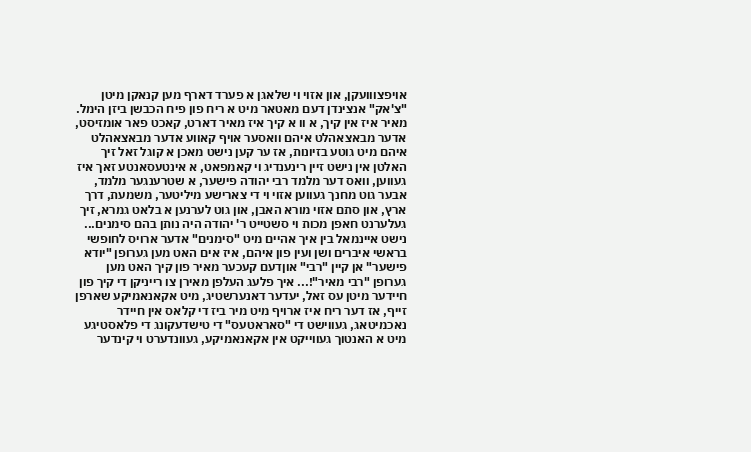אויפצווועקן, און אזוי וי שלאגן א פערד דארף מען קנאקן מיטן "צ'אק" אנצינדן דעם מאטאר מיט א ריח פון פיח הכבשן ביזן הימל. מאיר איז אין קיך, א וו א קיך איז מאיר דארט, קאכט פאר אומזיסט, אדער מבאצאהלט איהם וואסער אויף קאווע אדער מבאצאהלט איהם מיט גוטע בזיונות, אז ער קען נישט מאכן א קוגל זאל זיך האלטן אין נישט זיין רינענדיג וי קאמפאט, א אינטעסאנטע זאך איז געווען, וואס דער מלמד רבי יהודה פישער, א שטרענגער מלמד, אבער גוט מחנך געווען אזוי וי די צארישע מיליטער, משמעת, דרך ארץ, און סתם אזוי מורא האבן, און גוט לערנען א בלאט גמרא, זיך געלערנט חאפן מכות וי סשטייט ר' יהודה היה נותן בהם סימנים... נישט איינמאל בין איך אהיים מיט "סימנים" אדער ארויס לחופשי בראשי איברים ושן ועין פון איהם, איז אים האט מען גערופן "יודא פישער" אן קיין "רבי" אוןדעם קעכער מאיר פון קיך האט מען גערופן "רבי מאיר"!... איך פלעג העלפן מאירן צו רייניקן די קיך פון חיידער מיטן עס זאל, יעדער דאנערשטיג, מיט אקאנאמיקע שארפן זייף, אז דער ריח איז ארויף מיט מיר ביז די קלאס אין חיידר נאכמיטאג, געווישט די "סאראטעס" די טישדעקונג די פלאסטיגע מיט א האנטוך געווייקט אין אקאנאמיקע, געוונדערט וי קינדער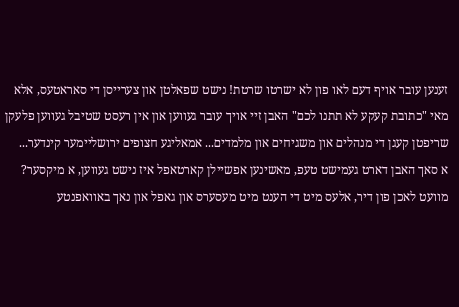זענען עובר אויף דעם לאו פון לא ישרטו שרטת! נישט שפאלטן און צערייסן די סאראטעס, אלא מאי "כתובת קעקע לא תתנו לכם" האבן זיי אויך עובר געווען און אין רעסט שטיבל געווען פלעקן שריפטן קעגן די מנהלים און משגיחים און מלמדים... אמאליגע חצופים ירושליימער קינדער...
א סאך האבן דארט געמישט טעפ, מאשינען אפשיילן קארטאפל איז נישט געווען, א מיקסער? מוועט לאכן פון דיר, אלעס מיט די הענט מיט מעסערס און גאפל און נאך באוואפנטע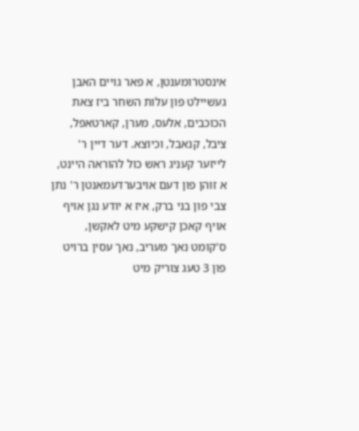אינסטרומענטן, א פאר גויים האבן געשיילט פון עלות השחר ביז צאת הכוכבים, אלעס, מערן, קארטאפל, ציבל, קנאבל, וכיוצא. דער דיין ר' לייזער קעניג ראש כול להוראה היינט, א זוהן פון דעם אויבערדעמאנטן ר' נתן צבי פון בני ברק, איז א יודע נגן אויף אויף קאכן קישקע מיט לאקשן, ס'קומט נאך מעריב, נאך עסין ברויט פון 3 טעג צוריק מיט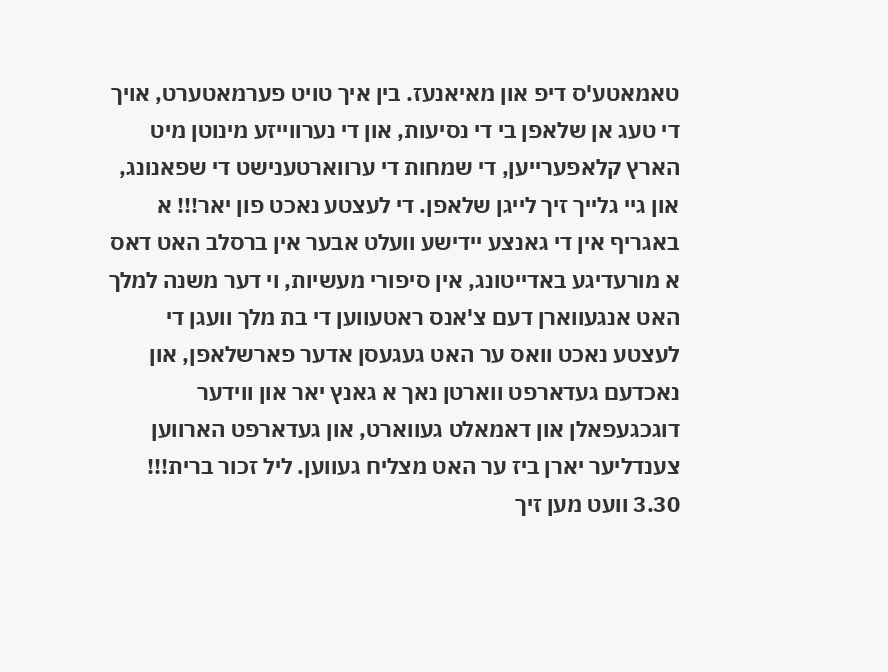טאמאטע'ס דיפ און מאיאנעז. בין איך טויט פערמאטערט, אויך די טעג אן שלאפן בי די נסיעות, און די נערווייזע מינוטן מיט הארץ קלאפערייען, די שמחות די ערווארטענישט די שפאנונג, און גיי גלייך זיך לייגן שלאפן. די לעצטע נאכט פון יאר!!! א באגריף אין די גאנצע יידישע וועלט אבער אין ברסלב האט דאס א מורעדיגע באדייטונג, אין סיפורי מעשיות, וי דער משנה למלך האט אנגעווארן דעם צ'אנס ראטעווען די בת מלך וועגן די לעצטע נאכט וואס ער האט געגעסן אדער פארשלאפן, און נאכדעם געדארפט ווארטן נאך א גאנץ יאר און ווידער דוגכגעפאלן און דאמאלט געווארט, און געדארפט הארווען צענדליער יארן ביז ער האט מצליח געווען. ליל זכור ברית!!! 3.30 וועט מען זיך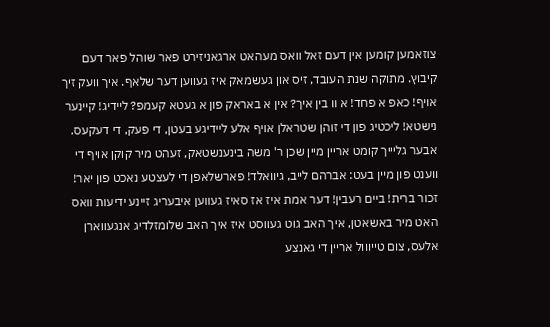צוזאמען קומען אין דעם זאל וואס מעהאט ארגאניזירט פאר שוהל פאר דעם קיבוץ. מתוקה שנת העובד, זיס און געשמאק איז געווען דער שלאף. איך וועק זיך אויף! כאפ א פחד! א וו בין איך? אין א באראק פון א געטא קעמפ? ליידיג! קיינער נישטא! ליכטיג פון די זוהן שטראלן אויף אלע ליידיגע בעטן, די פעק, די דעקעס. אבער גליייך קומט אריין מיין שכן ר' משה בינענשטאק, זעהט מיר קוקן אויף די ווענט פון מיין בעט: אברהם לייב, גיוואלד! פארשלאפן די לעצטע נאכט פון יאר! זכור ברית! ביים רעבין! דער אמת איז אז סאיז געווען איבעריג זיינע ידיעות וואס האט מיר באשאטן, איך האב גוט געווסט איז איך האב שלומזלדיג אנגעווארן אלעס, צום טייווול אריין די גאנצע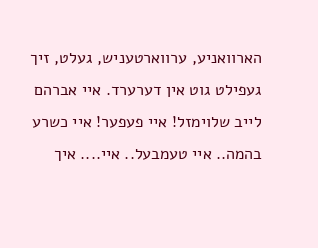הארוואניע, ערווארטעניש, געלט, זיך געפילט גוט אין דערערד. איי אברהם לייב שלוימזל! איי פעפער! איי כשרע בהמה.. איי טעמבעל.. איי.... איך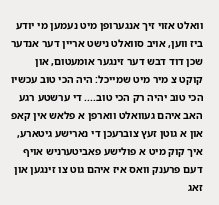וואלט אזוי זיך אנגערופן מיט נעמען מי יודע ביז ווען, אויב סוואלט נישט אריין דער אנדער שכן דוד דבש דער זינגער אומעטום, און קוקט צ מיר מיט שמייכל: היה הכי טוב עכשיו הכי טוב יהיה רק הכי טוב.... די ערשטע רגע האב איהם געוואלט ווארפן א פלאש אין קאפ און א גוטן זעץ צוברעכן די נארישע גיטארע, איך קוק מיט א פולישע פאביטערניש אויף דעם פרענק וואס איז איהם גוט צו זינגען און זאג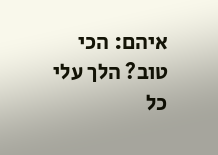איהם: הכי טוב? הלך עלי כל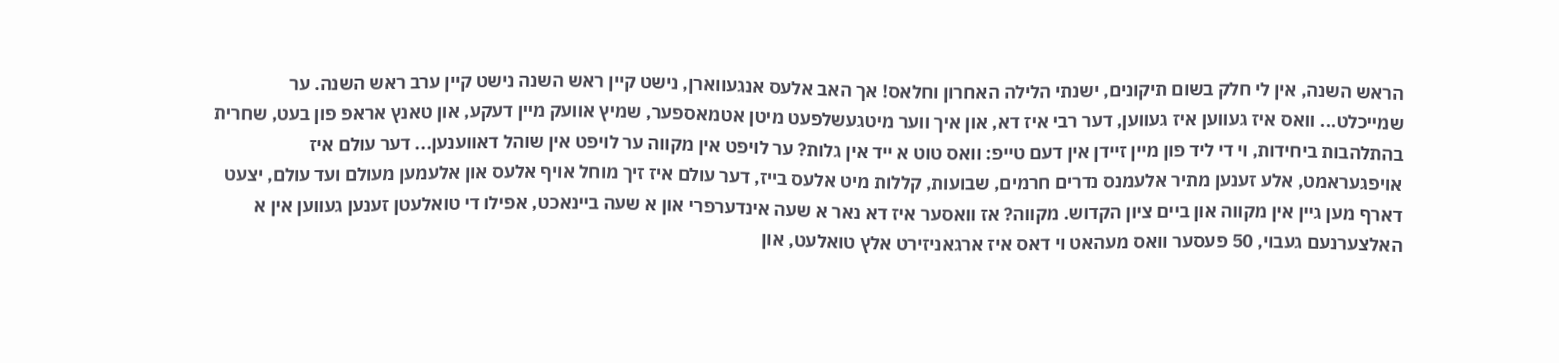הראש השנה, אין לי חלק בשום תיקונים, ישנתי הלילה האחרון וחלאס! אך האב אלעס אנגעווארן, נישט קיין ראש השנה נישט קיין ערב ראש השנה. ער שמייכלט... וואס איז געווען איז געווען, דער רבי איז דא, און איך ווער מיטגעשלפעט מיטן אטמאספער, שמיץ אוועק מיין דעקע, און טאנץ אראפ פון בעט, שחרית בהתלהבות ביחידות, וי די ליד פון מיין זיידן אין דעם טייפ: וואס טוט א ייד אין גלות? ער לויפט אין מקווה ער לויפט אין שוהל דאווענען... דער עולם איז אויפגעראמט, אלע זענען מתיר אלעמנס נדרים חרמים, שבועות, קללות מיט אלעס בייז, דער עולם איז זיך מוחל אויף אלעס און אלעמען מעולם ועד עולם, יצעט דארף מען גיין אין מקווה און ביים ציון הקדוש. מקווה? אז וואסער איז דא נאר א שעה אינדערפרי און א שעה ביינאכט, אפילו די טואלעטן זענען געווען אין א האלצערנעם געבוי, 50 פעסער וואס מעהאט וי דאס איז ארגאניזירט אלץ טואלעט, און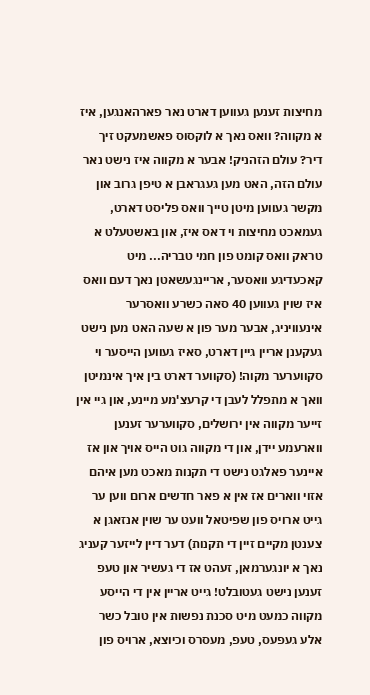מחיצות זענען געווען דארט נאר פארהאנגען, איז א מקווה? וואס נאך א לוקסוס פאשמעקט זיך דיר? עולם הזהניק! אבער א מקווה איז נישט נאר עולם הזה, האט מען געגראבן א טיפן גרוב און מקשר געווען מיטן טייך וואס פליסט דארט, געמאכט מחיצות וי דאס איז, און באשטעלט א טראק וואס קומט פון חמי טבריה... מיט קאכעדיגע וואסער, אריינגעשאטן נאך דעם וואס איז שוין געווען 40 סאה כשרע וואסרער אינעוויניג, אבער מער פון א שעה האט מען נישט געקענן אריין גיין דארט, סאיז געווען הייסער וי סקווערער מקוה! (סקווער דארט בין איך אינמיטן וואך א מתפלל לעבן די קרעצ'מע מיינע, און גיי אין זייער מקווה אין ירושלים, סקווערער זענען ווארעמע יידן, און די מקווה גוט הייס אויך און אז איינער פאלגט נישט די תקנות מאכט מען איהם אזוי ווארים אז אין א פאר חדשים ארום ווען ער גייט ארויס פון שפיטאל וועט ער שוין אנזאגן א צענטן מקיים זיין די תקנות) דער דיין לייזער קעניג נאך א יונגערמאן, זעהט אז די געשיר און טעפ זענען נישט געטובלט! גייט אריין אין די הייסע מקווה כמעט מיט סכנת נפשות אין טובל כשר אלע געפעס, טעפ, מעסרס וכיוצא, ארויס פון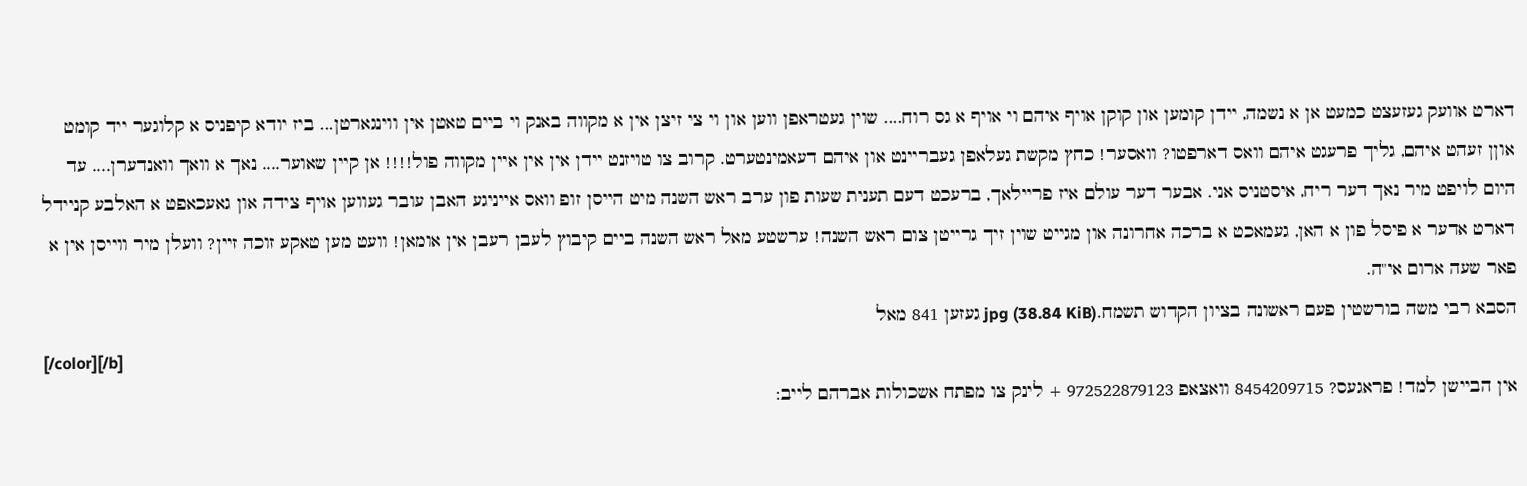דארט אוועק געזעצט כמעט אן א נשמה, יידן קומען און קוקן אויף איהם וי אויף א גס רוח.... שוין געטראפן ווען און וי צי זיצן אין א מקווה באנק וי ביים טאטן אין ווינגארטן... ביז יודא קיפניס א קלוגער ייד קומט אוןן זעהט איהם, גליך פרעגט איהם וואס דארפטו? וואסער! כחץ מקשת געלאפן געבריינט און איהם דעאמינטערט. קרוב צו טויזנט יידן אין אין איין מקווה פול!!!! אן קיין שאוער.... נאך א וואך וואנדערן.... עד היום לויפט מיר נאך דער ריח, איסטניס אני. אבער דער עולם איז פריילאך, ברעכט דעם תענית שעות פון ערב ראש השנה מיט הייסן זופ וואס אייניגע האבן עובר געווען אויף צידה און גאעכאפט א האלבע קניידל דארט אדער א פיסל פון א האן, געמאכט א ברכה אחרונה און מגייט שוין זיך גרייטן צום ראש השנה! ערשטע מאל ראש השנה ביים קיבוץ לעבן רעבן אין אומאן! וועט מען טאקע זוכה זיין? וועלן מיר ווייסן אין א פאר שעה ארום אי"ה.
הסבא רבי משה בורשטין פעם ראשונה בציון הקדוש תשמח.jpg (38.84 KiB) געזען 841 מאל
[/color][/b]
אין הביישן למד! פראגעס? 8454209715 וואצאפ 972522879123 + לינק צו מפתח אשכולות אברהם לייב: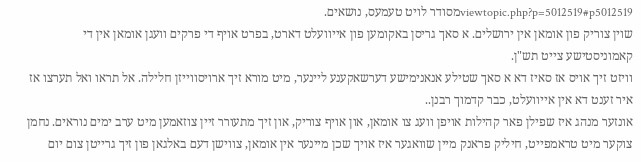viewtopic.php?p=5012519#p5012519מסודר לויט טעמעס, נושאים.
שוין צוריק פון אומאן אין ירושלים. א סאך גריסן באקומען פון אייוועלט דארט, בפרט אויף די פרקים וועגן אומאן אין די קאמוניסטישע צייט תש"ן.
וויזט זיך אויס אז סאיז דא א סאך שטילע אנאנימישע דערשאקענע ליינער, מיט מורא זיך ארויסווייזן חלילה. אל תראו ואל תערצו אז איר זענט דא אין אייוועלט, כבר קדמוך רבנן..
אונזער מנהג איז שפילן פאר קהילות אויפן וועג צו אומאן, און אויף צוריק, און זיך מתעורר זיין צוזאמען מיט ערב ימים נוראים. נחמן צוקער מיט טראמפייט, חיליק פראנק מיין שוואגער איז אויך שכן מיינער אין אומאן, צווישן דעם באלגאן פון זיך גרייטן צום יום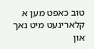טוב כאפט מען א קלארינעט מיט נאך און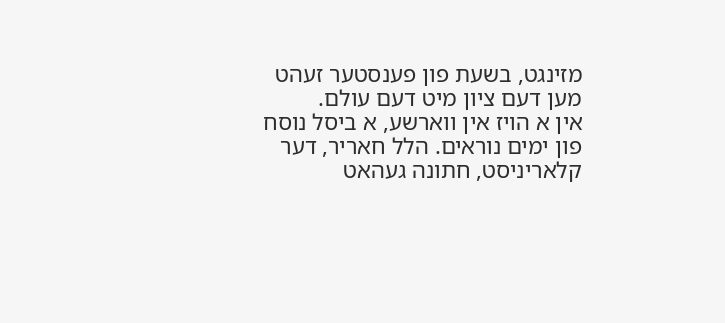מזינגט, בשעת פון פענסטער זעהט מען דעם ציון מיט דעם עולם.
אין א הויז אין ווארשע, א ביסל נוסח פון ימים נוראים. הלל חאריר, דער קלאריניסט, חתונה געהאט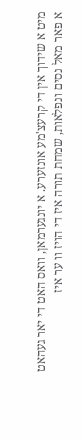מיט א שידוך אין די קרעצ'מע אונזערע. א יונגערמאן, וואס האט די יאר געהאט א פאר מאל נסים ונפלאות, שמחת תורה איז די הויז וו ער איז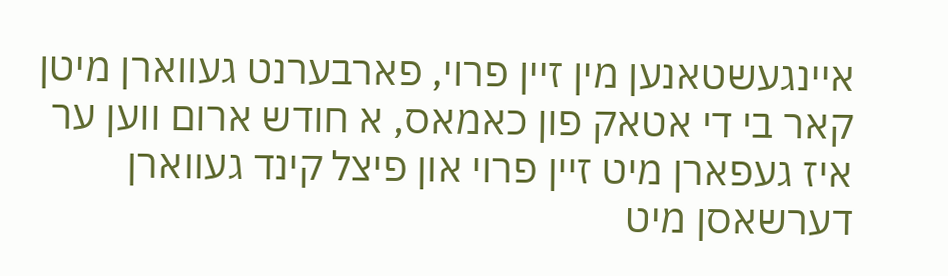איינגעשטאנען מין זיין פרוי, פארבערנט געווארן מיטן קאר בי די אטאק פון כאמאס, א חודש ארום ווען ער איז געפארן מיט זיין פרוי און פיצל קינד געווארן דערשאסן מיט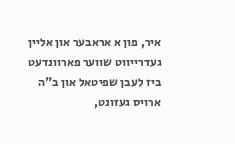איר, פון א אראבער און אליין געדרייווט שווער פארוונדעט ביז לעבן שפיטאל און ב"ה ארויס געזונט,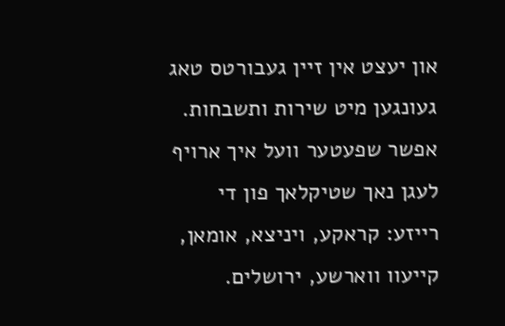און יעצט אין זיין געבורטס טאג געונגען מיט שירות ותשבחות. אפשר שפעטער וועל איך ארויף לעגן נאך שטיקלאך פון די רייזע: קראקע, ויניצא, אומאן, קייעוו ווארשע, ירושלים.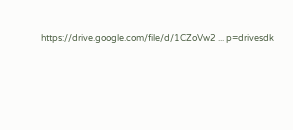https://drive.google.com/file/d/1CZoVw2 ... p=drivesdk